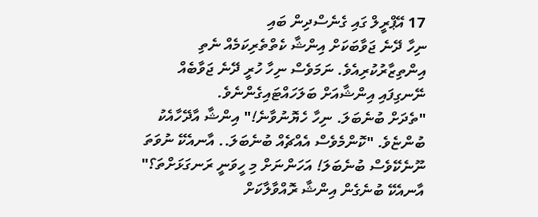17 އޭޕްރީލް ގައި ގެނެސްދިން ބައި
ނިހާ ދޭނެ ޖަވާބަކަށް އިންޝާ ކެތްތެރިކަމެއް ނެތި އިންތިޒާރުކުރިއެވެ. ނަމަވެސް ނިހާ ހުރީ ދޭނެ ޖަވާބެއް ނޭނގިފައި އިންޝާއަށް ބަލަހައްޓައިގެންނެވެ.
"ތެދަށް ބުނެބަލަ. ނިހާ ހެޔޮނުވާނެ!" އިންޝާ އާދޭހާއެކު ބުންޏެވެ. "ކޮންމެވެސް އެއްޗެއް ބުނެބަލަ.. އާނއެކޭ ނުވަތަ ނޫނެކޭވެސް ބުނެބަލަ! އަހަންނަށް މި ހީވަނީ ރަނގަޅަށްތަ؟"
އާނއެކޭ ބުނެގެން އިންޝާ ރޮއްވާލާކަށް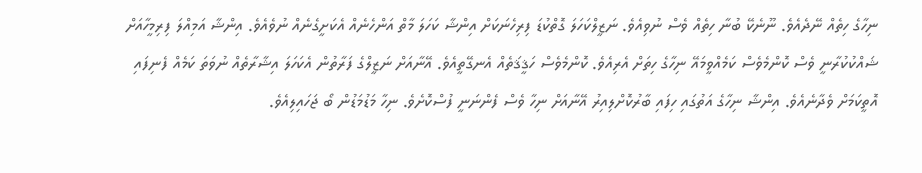ނިހާގެ ހިތެއް ނޭދެއެވެ. ނޫނެކޭ ބުނާ ހިތެއް ވެސް ނުވިއެވެ. ނަޒީލްކަހަލަ ގޮތްކުޑަ ފިރިހެނަކަށް އިންޝާ ކަހަލަ މާތް އަންހެނެއް އެކަށީގެނެއް ނުވެއެވެ. އިންޝާ އަމިއްލަ ފިރިމީހާއަށް ޝައްކުކުރާނީ ވެސް ކޮންމެވެސް ކަމެއްވީމައޭ ނިހާގެ ހިތަށް އެރިއެވެ. ކޮންމެވެސް ހަޤީޤަތެއް އެނގޭތީއެވެ. އޭނާއަށް ނަޒީލްގެ ފަރާތުން އެކަހަލަ އިޝާރާތެއް ނުވަތަ ކަމެއް ފެނިފައި އޮތީކަމަށް ވެދާނެއެވެ. އިންޝާ ނިހާގެ އަތުގައި ހިފައި ބާރުކޮށްލިއިރު އޭނާއަށް ނިހާ ވެސް ފެންނަނީ ފުސްކޮށެވެ. ނިހާ މަޑުމަޑުން ބޯ ޖަހައިލިއެވެ.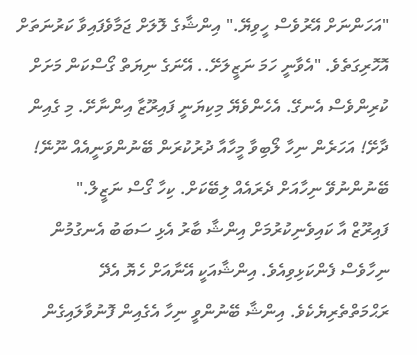"އަހަންނަށް އޭރުވެސް ހީވިޔޭ." އިންޝާގެ ލޮލަށް ޖަމާވެފައިވާ ކަރުނަތަށް އޮހޮރިގަތެވެ. "އެވާނީ ހަމަ ނަޒީލަށޭ.. އޭނަގެ ނިޔަތް ގޯސްކަން މަށަށް ކުރިންވެސް އެނގޭ. އެހެންވެޔޭ މިކިޔަނީ ފައިރޫޒާ އިންނާށޭ. މި ގެއިން ދާށޭ! އަހަރެން ނިހާ ލޯބިވާ މީހާއާ ދުރުކުރަން ބޭނުންވަނީއެއް ނޫނޭ! ބޭނުންނުވޭ ނިހާއަށް ދެރައެއް ލިބޭކަށް. ކިހާ ގޯސް ނަޒީލް."
ފައިރޫޒް އާ ކައިވެނިކުރުމަށް އިންޝާ ބާރު އެޅި ސަބަބު އެނގުމުން ނިހާވެސް ފެންކަޅިވިއެވެ. އިންޝާއަކީ އޭނާއަށް ހެޔޮ އެދޭ ރަޙްމަތްތެރިޔެކެވެ. އިންޝާ ބޭނުންވީ ނިހާ އެގެއިން ފޮނުވާލައިގެން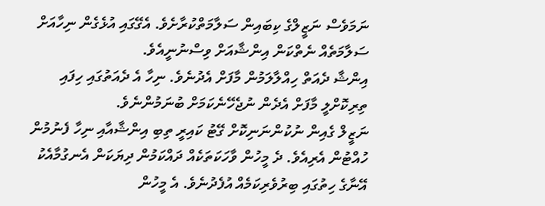ނަމަވެސް ނަޒީލްގެ ކިބައިން ސަލާމަތްކުރާށެވެ. އެގޭގައި އުޅެގެން ނިހާއަށް ސަލާމަތެއް ނެތްކަން އިންޝާއަށް ވިސްނުނީއެވެ.
އިންޝާ ދެއަތް ހިއްލާލަމުން މާފަށް އެދުނެވެ. ނިހާ އެ ދެއަތުގައި ހިފައި ތިރިކޮށްލީ މާފަށް އެދެން ނުޖެހޭނެކަމަށް ބުނަމުންނެވެ.
ނަޒީލް ގެއިން ނުކުންނަނިކޮށް ގޭޓު ކައިރީ ތިބި އިންޝާއާއި ނިހާ ފެނުމުން ހުއްޓުން އެރިއެވެ. ދެ މީހުން ވާހަކަތަކެއް ދައްކަމުން ދިޔަކަން އެނގުމާއެކު އޭނާގެ ހިތުގައި ބިރުވެރިކަމެއް އުފެދުނެވެ. އެ މީހުން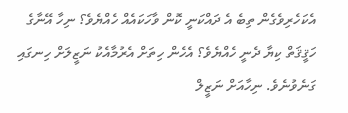އެކަހެރިވެގެން ތިބެ އެ ދައްކަނީ ކޮން ވާހަކައެއް ހެއްޔެވެ؟ ނިހާ އޭނާގެ ހަޤީޤަތް ކިޔާ ދެނީ ހެއްޔެވެ؟ އެހެން ހިތަށް އެރުމާއެކު ނަޒީލަށް ހިނގައި ގަނެވުނެވެ. ނިހާއަށް ނަޒީލް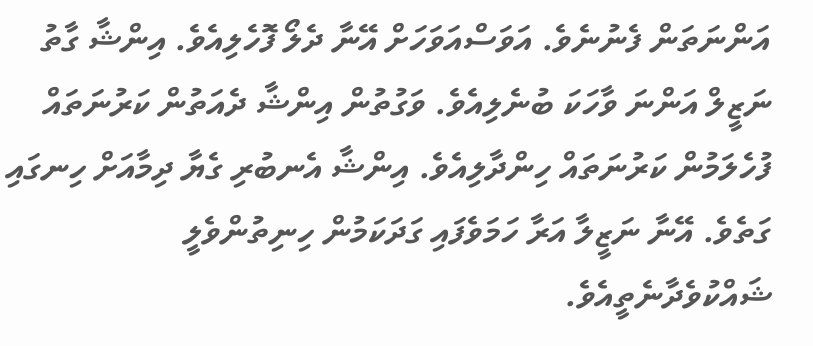އަންނަތަން ފެނުނެވެ. އަވަސްއަވަހަށް އޭނާ ދެލޯ ފޮހެލިއެވެ. އިންޝާ ގާތު ނަޒީލް އަންނަ ވާހަކަ ބުނެލިއެވެ. ވަގުތުން އިންޝާ ދެއަތުން ކަރުނަތައް ފުހެލަމުން ކަރުނަތައް ހިންދާލިއެވެ. އިންޝާ އެނބުރި ގެޔާ ދިމާއަށް ހިނގައި ގަތެވެ. އޭނާ ނަޒީލާ އަރާ ހަމަވެފައި ގަދަކަމުން ހިނިތުންވެލީ ޝައްކުވެދާނެތީއެވެ.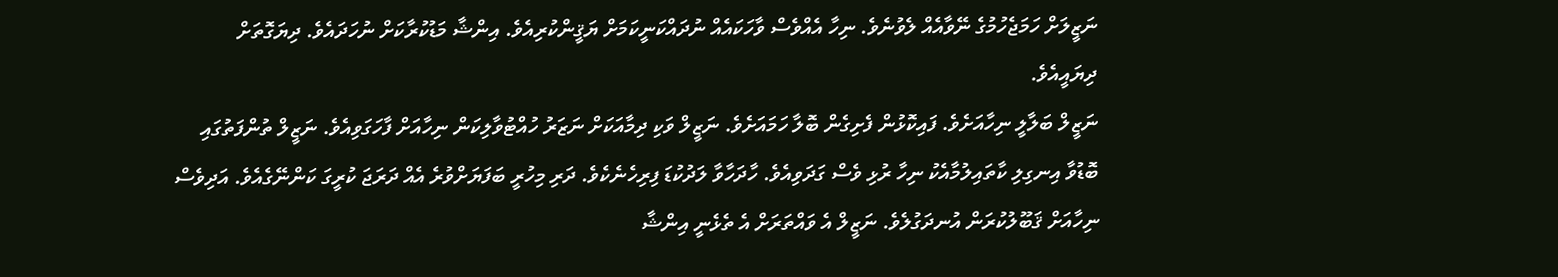ނަޒީލަށް ހަމަޖެހުމުގެ ނޭވާއެއް ލެވުނެވެ. ނިހާ އެއްވެސް ވާހަކައެއް ނުދައްކަނީކަމަށް ޔަޤީންކުރިއެވެ. އިންޝާ މަޑުކުރާކަށް ނުހަދައެވެ. ދިޔަގޮތަށް ދިޔައީއެވެ.
ނަޒީލް ބަލާލީ ނިހާއަށެވެ. ފައިކޮޅުން ފެށިގެން ބޮލާ ހަމައަށެވެ. ނަޒީލް ވަކި ދިމާއަކަށް ނަޒަރު ހުއްޓުވާލިކަން ނިހާއަށް ފާހަގަވިއެވެ. ނަޒީލް ތުންފަތުގައި ބޮޑުވާ އިނގިލި ކާތައިލުމާއެކު ނިހާ ރުޅި ވެސް ގަދަވިއެވެ. ހާދަހާވާ ލަދުކުޑަ ފިރިހެނެކެވެ. ދަރި މިހުރީ ބަފަޔަށްވުރެ އެއް ދަރަޖަ ކުރީގަ ކަންނޭގެއެވެ. އަދިވެސް ނިހާއަށް ޤަބޫލުކުރަން އުނދަގުލެވެ. ނަޒީލް އެ ވައްތަރަށް އެ ތެޅެނީ އިންޝާ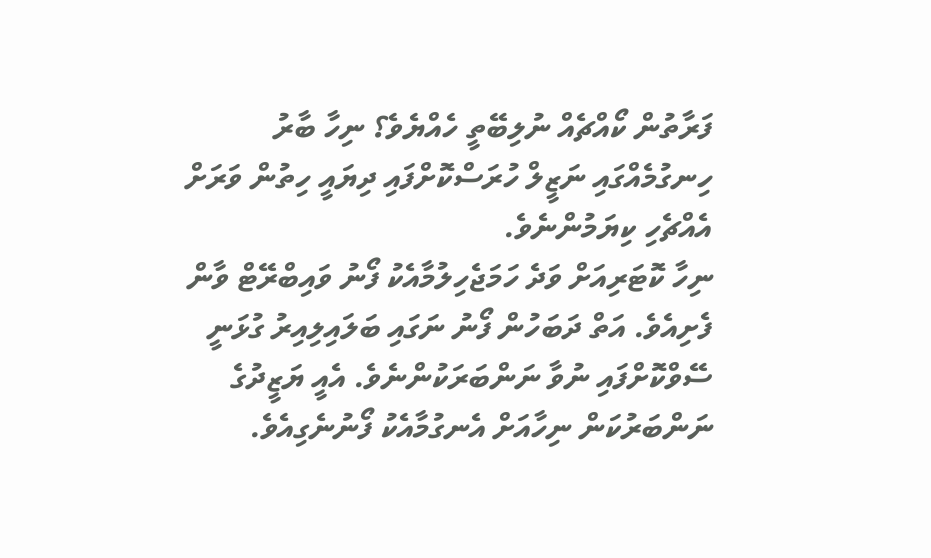ފަރާތުން ކޯއްޗެއް ނުލިބޭތީ ހެއްޔެވެ؟ ނިހާ ބާރު ހިނގުމެއްގައި ނަޒީލް ހުރަސްކޮށްފައި ދިޔައީ ހިތުން ވަރަށް އެއްޗެހި ކިޔަމުންނެވެ.
ނިހާ ކޮޓަރިއަށް ވަދެ ހަމަޖެހިލުމާއެކު ފޯނު ވައިބްރޭޓް ވާން ފެށިއެވެ. އަތް ދަބަހުން ފޯނު ނަގައި ބަލައިލިއިރު ގުޅަނީ ސޭވްކޮށްފައި ނުވާ ނަންބަރަކުންނެވެ. އެއީ ޔަޒީދުގެ ނަންބަރުކަން ނިހާއަށް އެނގުމާއެކު ފޯނުނެގިއެވެ.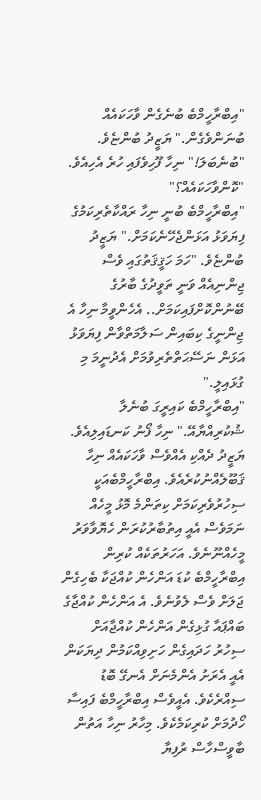"އިބްރާހީމްބެ ބުނެގެން ވާހަކައެއް ބުނަންވެގެން." ޔަޒީދު ބުންޏެވެ.
"ބުނެބަލަ!" ނިހާ ފޫހިވެފައި ހުރެ އެހިއެވެ. "ކޮންވާހަކައެއް؟"
"އިބްރާހީމްބެ ބުނީ ނިހާ ރައްކާތެރިކަމުގެ ފިޔަވަޅު އަޅަންޖެހޭނެކަމަށް." ޔަޒީދު ބުންޏެވެ. "ހަމަ ހަޤީޤަތުގައި ވެސް ޖިންނިއެއް ވަނީ ތަވީދުގެ ބާރުގެ ބޭނުންކޮށްފައިކަމަށް.. އެހެންވީމާ ނިހާ އެ ޖިންނީގެ ކިބައިން ސަލާމަތްވާން ފިޔަވަޅު އަޅަން ނަސޭޙަތްތެރިވުމަށް އެދުނީމަ މި ގުޅައިލީ."
"އިބްރާހީމްބެ ކައިރީގަ ބުނެލާ ޝުކުރިއްޔާއޭ." ނިހާ ފޯނު ކަނޑައިލިއެވެ.
ޔަޒީދު ދެއްކި އެއްވެސް ވާހަކައެއް ނިހާ ޤަބޫލެއްނުކުރެއެވެ. އިބްރާހީމްބެއަކީ ސިހުރުވެރިކަމަށް ކިތަންމެ މޮޅު މީހެއް ނަމަވެސް އެއީ އިތުބާރުކުރަން ހެޔޮވާވަރު މީހެއްނޫނެވެ. އަހަރުތަކެއް ކުރިން އިބްރާހީމްބެ ކުޑަ އަންހެން ކުއްޖަކާ ބެހިގެން ޖަލަށް ވެސް ލެވުނެވެ. އެ އަންހެން ކުއްޖާގެ ބައްޕައާ ގުޅިގެން އަންހެން ކުއްޖާއަށް ސިހުރު ހަދައިގެން ހަށިވިއްކަމުން ދިޔަކަން އެއީ އެރަށު އެންމެނަށް އެނގޭ ބޮޑު ސިއްރެކެވެ. އެއީވެސް އިބްރާހީމްބެ ފައިސާ ހޯދުމަށް ކުރިކަމެކެވެ. މިހާރު ނިހާ އަތުން ބާވީސްހާސް ރުފިޔާ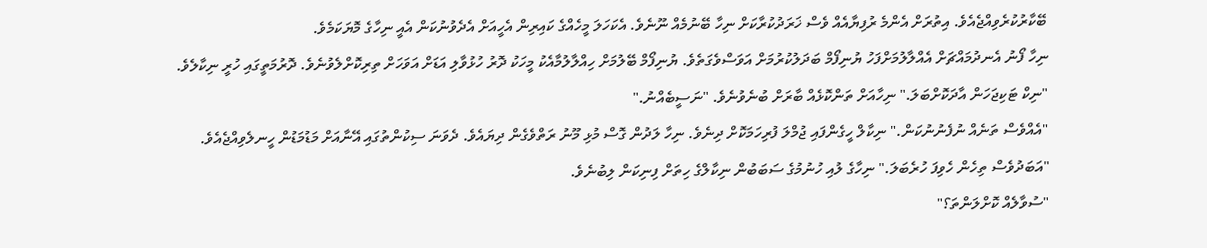ބޭކާރުކުރެވިއްޖެއެވެ. އިތުރަށް އެންމެ ރުފިޔާއެއް ވެސް ޚަރަދުކުރާކަށް ނިހާ ބޭނުމެއް ނޫނެވެ. އެކަހަލަ މީހެއްގެ ކައިރިން އެހީއަށް އެދެވުނުކަން އެއީ ނިހާގެ މޮޔަކަމެވެ.
ނިހާ ފޯނު އެނދުމައްޗަށް އެއްލާލުމަށްފަހު ޔުނިފޯމް ބަދަލުކުރުމަށް އަވަސްވެގަތެވެ. ޔުނިފޯމް ބޭލުމަށް ހިއްލާލުމާއެކު މީހަކު ދޮރު ހުޅުވާލި އަޑަށް އަވަހަށް ތިރިކޮށްލެވުނެވެ. ދޮރުމަތީގައި ހުރީ ނިކާލެވެ.
"ނިކް ޓަކިޖަހަން އާދަކޮށްބަލަ." ނިހާއަށް ތަންކޮޅެއް ބާރަށް ބުނެވުނެވެ. "ނަސީބެއްނު."
"އެއްވެސް ތަނެއް ނުފެނުނުކަން." ނިކާލް ހީގެންފައި ޖުމްލަ ފުރިހަމަކޮށް ދިނެވެ. ނިހާ ލަދުން ގޮސް މުޅި މޫނު ރަތްވެގެން ދިޔައެވެ. ދެވަނަ ސިކުންތުގައި އޭނާއަށް މަޑުމަޑުން ހީނލެވިއްޖެއެވެ.
"އަބަދުވެސް ތިހެން ހެވިފަ ހުރެބަލަ." ނިހާގެ ލުއި ހުނުމުގެ ސަބަބުން ނިކާލްގެ ހިތަށް ފިނިކަން ލިބުނެވެ.
"ސުވާލެއް ކޮށްލަންތަ؟"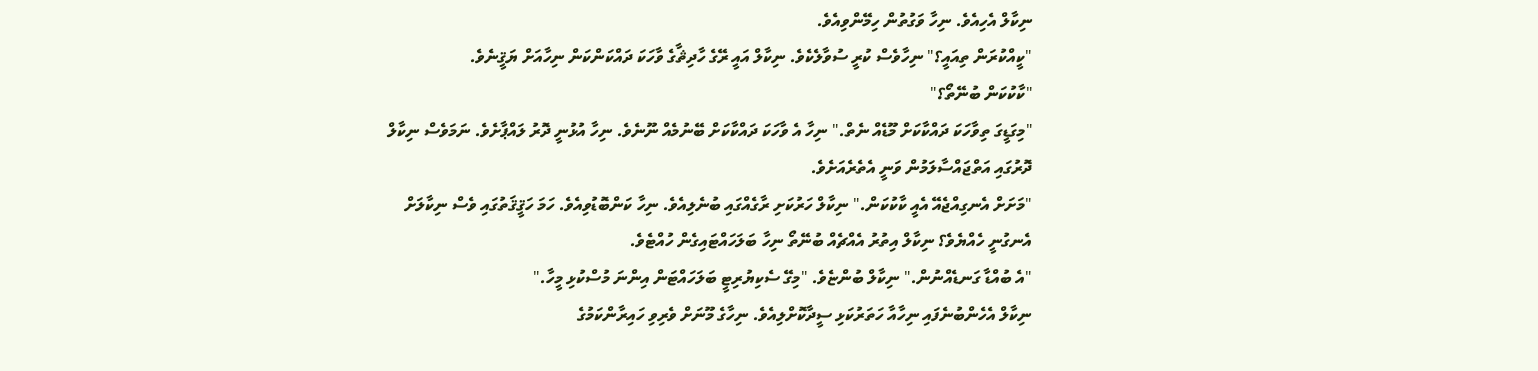ނިކާލް އެހިއެވެ. ނިހާ ވަގުތުން ހިމޭންވިއެވެ.
"ކީއްކުރަން ތިއައީ؟" ނިހާވެސް ކުރީ ސުވާލެކެވެ. ނިކާލް އައީ ރޭގެ ހާދިޘާގެ ވާހަކަ ދައްކަންކަން ނިހާއަށް ޔަޤީނެވެ.
"ކާކުކަން ބުނޭތޯ؟"
"މިގަޑީގަ ތިވާހަކަ ދައްކާކަށް މޫޑެއް ނެތް." ނިހާ އެ ވާހަކަ ދައްކާކަށް ބޭނުމެއް ނޫނެވެ. ނިހާ އުޅުނީ ދޮރު ލައްޕާށެވެ. ނަމަވެސް ނިކާލް ދޮރުގައި އަތްޖައްސާލަމުން ވަނީ އެތެރެއަށެވެ.
"މަށަށް އެނގިއްޖެއޭ އެއީ ކާކުކަން." ނިކާލް ހަރުކަށި ރާގެއްގައި ބުނެލިއެވެ. ނިހާ ކަންބޮޑުވިއެވެ. ހަމަ ހަޤީޤަތުގައި ވެސް ނިކާލަށް އެނގުނީ ހެއްޔެވެ؟ ނިކާލް އިތުރު އެއްޗެއް ބުނޭތޯ ނިހާ ބަލަހައްޓައިގެން ހުއްޓެވެ.
"އެ ބުއްޑާ ގަނޑެއްނުން." ނިކާލް ބުންޏެވެ. "މިގޭ ސެކިޔުރިޓީ ބަލަހައްޓަން އިންނަ މުސްކުޅި މީހާ."
ނިކާލް އެހެންބުނެފައި ނިހާއާ ހަތަރުކަޅި ސީދާކޮށްލިއެވެ. ނިހާގެ މޫނަށް ވެރިވި ހައިރާންކަމުގެ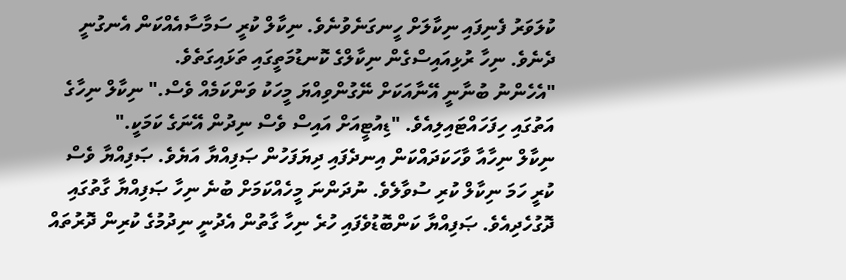ކުލަވަރު ފެނިފައި ނިކާލަށް ހީނގަނެވުނެވެ. ނިކާލް ކުރީ ސަމާސާއެއްކަން އެނގުނީ ދެނެވެ. ނިހާ ރުޅިއައިސްގެން ނިކާލްގެ ކޮނޑުމަތީގައި ތަޅައިގަތެވެ.
"އެހެންނު ބުނާނީ އޭނާއަކަށް ނޭގުންވިއްޔަ މީހަކު ވަންކަމެއް ވެސް." ނިކާލް ނިހާގެ އަތުގައި ހިފަހައްޓައިލިއެވެ. "ޑިއުޓީއަށް އައިސް ވެސް ނިދުން އޭނަގެ ކަމަކީ."
ނިކާލް ނިހާއާ ވާހަކަދައްކަން އިނދެފައި ދިޔަފަހުން ޞަފިއްޔާ އަޔެވެ. ޞަފިއްޔާ ވެސް ކުރީ ހަމަ ނިކާލް ކުރި ސުވާލެވެ. ނުދަންނަ މީހެއްކަމަށް ބުނެ ނިހާ ޞަފިއްޔާ ގާތުގައި ދޮގުހެދިއެވެ. ޞަފިއްޔާ ކަންބޮޑުވެފައި ހުރެ ނިހާ ގާތުން އެދުނީ ނިދުމުގެ ކުރިން ދޮރުތައް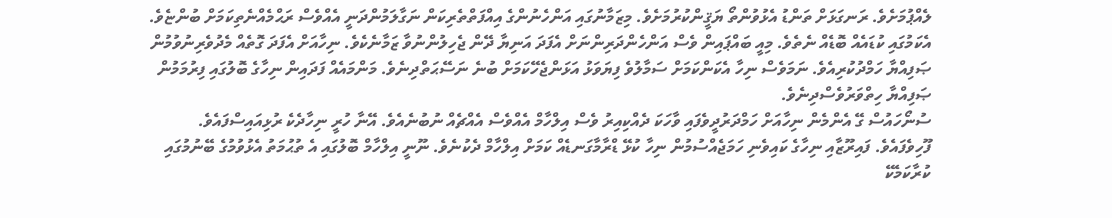ލެއްޕުމަށެވެ. ރަނގަޅަށް ތަންޑު އެޅުވުންތޯ ޔަޤީންކުރުމަށެވެ. މިޒަމާނުގައި އަންހެނުންގެ އިއްފަތްތެރިކަން ނަގާލަމުންދަނީ އެއްވެސް ރަޙްމެއްނެތިކަމަށް ބުންޏެވެ. އެކަމުގައި ކުޑައެއް ބޮޑެއް ނެތެވެ. މިއީ ބައްޕައިން ވެސް އަންހެންދަރިންނަށް އެފަދަ އަނިޔާ ދޭން ޖެހިލުންނުވާ ޒަމާނެކެވެ. ނިހާއަށް އެފަދަ ގޮތެއް މެދުވެރިނުވުމުން ޞަފިއްޔާ ހަމްދުކުރިއެވެ. ނަމަވެސް ނިހާ އެކަންކަމަށް ސަމާލުވެ ފިޔަވަޅު އަޅަންޖެހޭކަމަށް ބުނެ ނަސޭޙަތްދިނެވެ. މަންމައެއް ފަދައިން ނިހާގެ ބޮލުގައި ފިރުމަމުން ޞަފިއްޔާ ހިތްވަރުވެސްދިނެވެ.
ސުނޯހައުސް ގޭ އެންމެން ނިހާއަށް ހަމްދަރުދީވެފައި ވާހަކަ ދެއްކިއިރު ވެސް އިލްހާމް އެއްވެސް އެއްޗެއް ނުބުނެއެވެ. އޭނާ ހުރީ ނިހާދެކެ ރުޅިއައިސްފައެވެ. ފޫހިވެފައެވެ. ފައިރޫޒާއި ނިހާގެ ކައިވެނި ހަމަޖެއްސުމުން ނިހާ ކުޅޭ ޑްރާމާގަނޑެއް ކަމަށް އިލްހާމް ދެކުނެވެ. ނޫނީ އިލްހާމް ބޮލުގައި އެ ތުޙުމަތު އެޅުވުމުގެ ބޭނުމުގައި ކުރާކަމެކޭ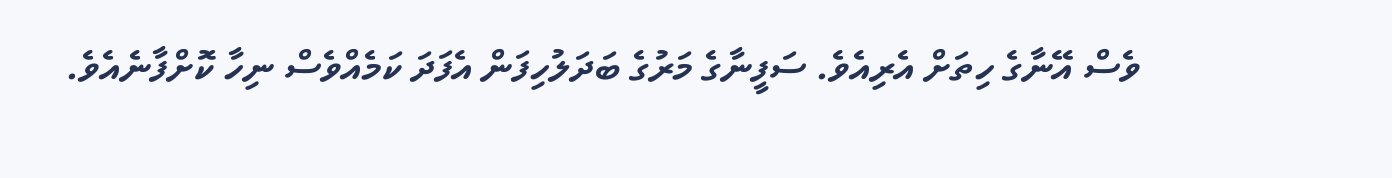ވެސް އޭނާގެ ހިތަށް އެރިއެވެ. ސަފީނާގެ މަރުގެ ބަދަލުހިފަން އެފަދަ ކަމެއްވެސް ނިހާ ކޮށްފާނެއެވެ.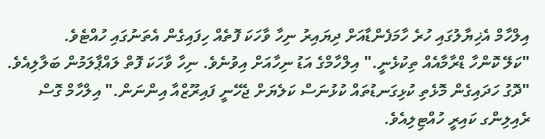އިލްހާމް އެޚިޔާލުގައި ހުރެ ހާމަފެންޑާއަށް ދިޔައިރު ނިހާ ވާހަކަ ފޮތެއް ހިފައިގެން އެތަނުގައި ހުއްޓެވެ.
"ކަލޭ ކޮންހާ ޑްރާމާއެއް ތިކުޅެނީ." އިލްހާމްގެ އަޑު ނިހާއަށް އިވުނެވެ. ނިހާ ވާހަކަ ފޮތް ލައްޕާލަމުން ބަލާލިއެވެ.
"ދޮގު ހަދައިގެން މޮޅެތި ކުޅިގަނޑުތައް ކުޅުނަސް ކަލެޔަށް ޖެހޭނީ ފައިރޫޒްއާ އިންނަން." އިލްހާމް ގޮސް ރެއިލިންގ ކައިރީ ހުއްޓިލިއެވެ.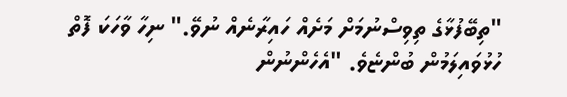"ތިބޭފުޅާގެ ތިވިސްނުމަށް މަށެއް ހައިރާނެއް ނުވޭ." ނިހާ ވާހަކަ ފޮތް ހުޅުވައިލަމުން ބުންޏެވެ. "އެހެންނުން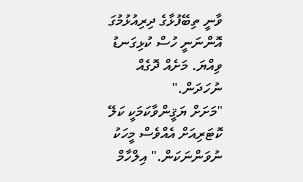ވާނީ ތިބޭފުޅާގެ ދިރިއުޅުމުގަ އޮންނަނީ ހުސް ކުޅިގަނޑު ވިއްޔަ. މަށެއް ދޮގެއް ނުހަދަން."
"މަށަށް ޔަޤީންވާކަމަކީ ކަލޭ ކޮޓަރިއަށް އެއްވެސް މީހަކު ނުވަންނަކަން." އިލްހާމް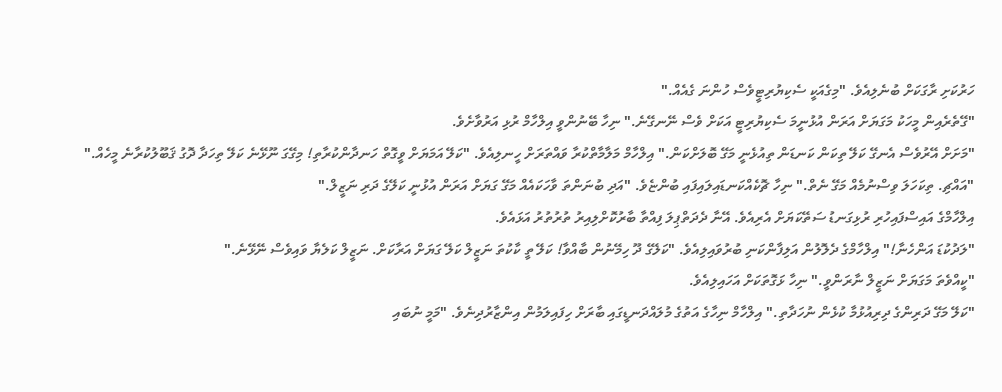ހަރުކަށި ރާގަކަށް ބުނެލިއެވެ. "މިގެއަކީ ސެކިޔުރިޓީވެސް ހުންނަ ގެއެއް."
"ގޭތެރެއިން މީހަކު މަގަޔަށް އަރަން އުޅުނީމަ ސެކިޔުރިޓީ އަކަށް ވެސް ނޭނގޭނެ." ނިހާ ބޭނުންވީ އިލްހާމް ރުޅި އަރުވާށެވެ.
"މަށަށް އޭރުވެސް އެނގޭ ކަލޭ ތިކަން ކަނޑަން ތިއުޅެނީ މަގޭ ބޮލަށްކަން." އިލްހާމް މަލާމާތްކުރާ ވައްތަރަށް ހީނލިއެވެ. "ކަލޭ އަމަޔަށް ވީގޮތް ހަނދާންކުރާތި! މިގޭގަ ނޫޅޭނެ ކަލޭ ތިހަދާ ދޮގު ޤަބޫލުކުރާނެ މީހެއް."
"އައްޗި. ތިކަހަލަ ވިސްނުމެއް މަގޭ ނެތް." ނިހާ ޗޮކެއްކަނޑައިލައިފައި ބުންޏެވެ. "އަދި ބުނަންތަ ވާހަކައެއް މަގޭ ގަޔަށް އަރަން އުޅުނީ ކަލޭގެ ދަރި ނަޒީލް."
އިލްހާމްގެ އައިސްފައިހުރި ރުޅިގަނޑު ސަތޭކަޔަށް އެރިއެވެ. އޭނާ ދެދަތްޕިލަ ފިއްތާ ބާރުކޮށްލިއިރު ތުރުތުރު އަޅައެވެ.
"ލަދުކުޑަ އަންހެނާ!" އިލްހާމްގެ ދެލޮލުން އަލިފާންކަނި ބުރުވައިލިއެވެ. "ކަލޭގެ ދޫ ހިމޭނުން ބާއްވާ! ކަލޭ ތީ ކާކުތަ ނަޒީލް ކަލޭ ގަޔަށް އަރާކަށް. ނަޒީލް ކަލެޔާ ވައިވެސް ނޭޅޭނެ."
"ކީއްވެތަ މަގަޔަށް ނަޒީލް ނާރަންވީ." ނިހާ ޅަގޮތަކަށް އަހައިލިއެވެ.
"ކަލޭ މަގޭ ދަރިންގެ ދިރިއުޅުމާ ކުޅެން ނުހަދާތި." އިލްހާމް ނިހާގެ އަތުގެ މުލައްދަނޑީގައި ބާރަށް ހިފައިލަމުން އިންޒާރުދިނެވެ. "މަމީ ނުބައި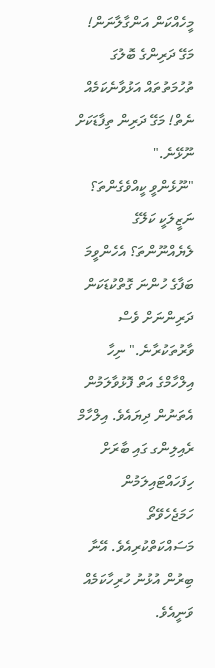މީހެއްކަން އަންގާލާނަން! މަގޭ ދަރިންގެ ބޮލުގަ ތުހުމަތުތައް އަޅުވާނެކަމެއް ނެތް! މަގޭ ދަރިން ތިފާޑަކަށް ނޫޅޭނެ."
"ނޫޅެންވީ ކީއްވެގެންތަ؟ ނަޒީލަކީ ކަލޭގެ ލެޔެއްނޫންތަ؟ އެހެންވީމަ ބަފާގެ ހުންނަ ގޮތްކުޑަކަން ދަރިންނަށް ވެސް ވާރުތަކުރާނެ." ނިހާ އިލްހާމްގެ އަތް ފޮޅުވާލަމުން އެތަނުން ދިޔައެވެ. އިލްހާމް ރެއިލިންގ ގައި ބާރަށް ހިފަހައްޓައިލަމުން ހަމަޖެހެވޭތޯ މަސައްކަތްކުރިއެވެ. އޭނާ ބިރުން އުޅުނު ހުރިހާކަމެއް ވަނީއެވެ.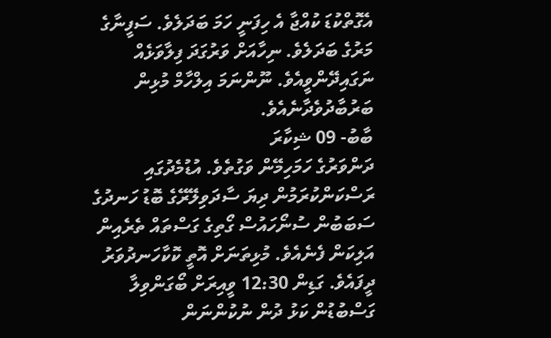އެގޮތްކުޑަ ކުއްޖާ އެ ހިފަނީ ހަމަ ބަދަލެވެ. ސަފީނާގެ މަރުގެ ބަދަލެވެ. ނިހާއަށް ވަރުގަދަ ފިލާވަޅެއް ނަގައިދޭންވީއެވެ. ނޫންނަމަ އިލްހާމް މުޅިން ބަރުބާދުވެދާނެއެވެ.
ބާބު- 09 ޝިކާރަ
ދަންވަރުގެ ހަމަހިމޭން ވަގުތެވެ. އުޑުމެދުގައި ރަސްކަންކުރަމުން ދިޔަ ސާދަވިލޭރޭގެ ބޮޑު ހަނދުގެ ސަބަބުން ސުނޯހައުސް ގޯތިގެ ގަސްތައް ތެރެއިން އަލިކަން ފެނެއެވެ. މުޅިތަނަށް އޮތީ ކޮކާހަނދުވަރު ދީފައެވެ. ގަޑިން 12:30 ވީއިރަށް ބޯގަންވިލާ ގަސްބުޑުން ކަޅު ދުން ނުކުންނަން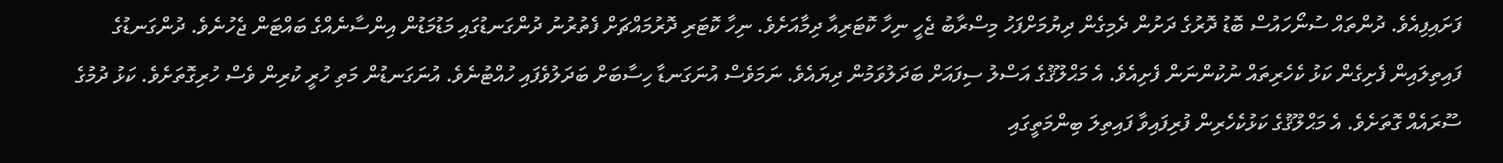ފަށައިފިއެވެ. ދުންތައް ސުނޯހައުސް ބޮޑު ދޮރުގެ ދަށުން ދެމިގެން ދިޔުމަށްފަހު މިސްރާބު ޖެހީ ނިހާ ކޮޓަރިއާ ދިމާއަށެވެ. ނިހާ ކޮޓަރި ދޮރުމައްޗަށް ފެތުރުނު ދުންގަނޑުގައި މަޑުމަޑުން އިންސާނެއްގެ ބައްޓަން ޖެހުނެވެ. ދުންގަނޑުގެ ފައިތިލައިން ފެށިގެން ކަޅު ކެހެރިތައް ނުކުންނަން ފެށިއެވެ. އެ މަޙްލޫޤުގެ އަސްލު ސިފައަށް ބަދަލުވަމުން ދިޔައެވެ. ނަމަވެސް އުނަގަނޑާ ހިސާބަށް ބަދަލުވެފައި ހުއްޓުނެވެ. އުނަގަނޑުން މަތި ހުރީ ކުރިން ވެސް ހުރިގޮތަށެވެ. ކަޅު ދުމުގެ ސޫރައެއް ގޮތަށެވެ. އެ މަޙްލޫޤުގެ ކަޅުކެހެރިން ފުރިފައިވާ ފައިތިލަ ބިންމަތީގައި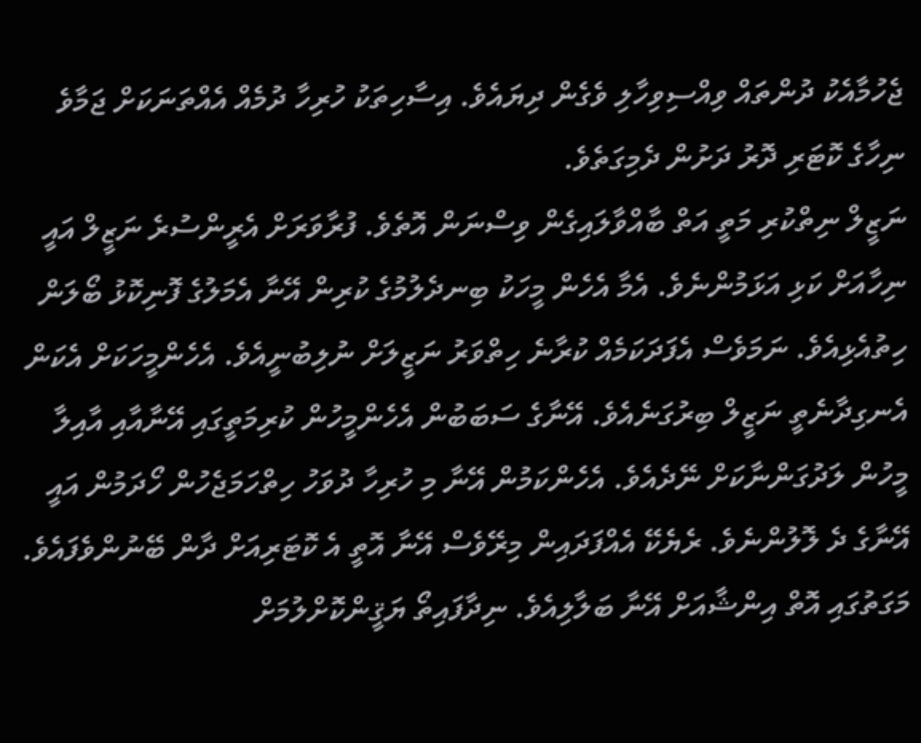ޖެހުމާއެކު ދުންތައް ވިއްސިވިހާލި ވެގެން ދިޔައެވެ. އިސާހިތަކު ހުރިހާ ދުމެއް އެއްތަނަކަށް ޖަމާވެ ނިހާގެ ކޮޓަރި ދޮރު ދަށުން ދެމިގަތެވެ.
ނަޒީލް ނިތްކުރި މަތީ އަތް ބާއްވާލައިގެން ވިސްނަން އޮތެވެ. ފުރާވަރަށް އެރީންސުރެ ނަޒީލް އައީ ނިހާއަށް ކަޅި އަޅަމުންނެވެ. އެމާ އެހެން މީހަކު ބިނދެލުމުގެ ކުރިން އޭނާ އެމަލުގެ ފޮނިކޮޅު ބޯލަން ހިތުއެޅިއެވެ. ނަމަވެސް އެފަދަކަމެއް ކުރާނެ ހިތްވަރު ނަޒީލަށް ނުލިބުނީއެވެ. އެހެންމީހަކަށް އެކަން އެނގިދާނެތީ ނަޒީލް ބިރުގަނެއެވެ. އޭނާގެ ސަބަބުން އެހެންމީހުން ކުރިމަތީގައި އޭނާއާއި އާއިލާ މީހުން ލަދުގަންނާކަށް ނޭދެއެވެ. އެހެންކަމުން އޭނާ މި ހުރިހާ ދުވަހު ހިތްހަމަޖެހުން ހޯދަމުން އައީ އޭނާގެ ދެ ލޮލުންނެވެ. ރެޔެކޭ އެއްފަދައިން މިރޭވެސް އޭނާ އޮތީ އެ ކޮޓަރިއަށް ދާން ބޭނުންވެފައެވެ. މަގަތުގައި އޮތް އިންޝާއަށް އޭނާ ބަލާލިއެވެ. ނިދާފައިތޯ ޔަޤީންކޮށްލުމަށް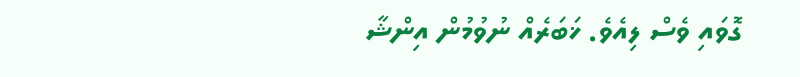ގޮވައި ވެސް ލިއެވެ. ޚަބަރެއް ނުވުމުން އިންޝާ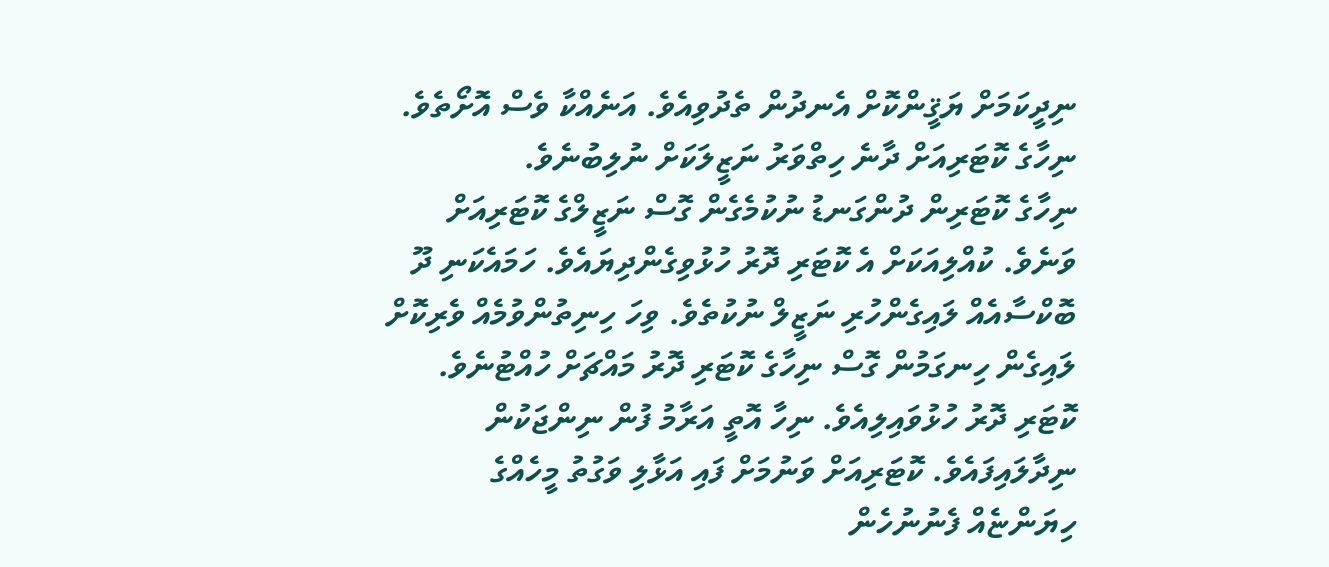ނިދީކަމަށް ޔަޤީންކޮށް އެނދުން ތެދުވިއެވެ. އަނެއްކާ ވެސް އޮށޯތެވެ. ނިހާގެ ކޮޓަރިއަށް ދާނެ ހިތްވަރު ނަޒީލަކަށް ނުލިބުނެވެ.
ނިހާގެ ކޮޓަރިން ދުންގަނޑު ނުކުމެގެން ގޮސް ނަޒީލްގެ ކޮޓަރިއަށް ވަނެވެ. ކުއްލިއަކަށް އެ ކޮޓަރި ދޮރު ހުޅުވިގެންދިޔައެވެ. ހަމައެކަނި ދޫ ބޮކްސާއެއް ލައިގެންހުރި ނަޒީލް ނުކުތެވެ. ވިހަ ހިނިތުންވުމެއް ވެރިކޮށް ލައިގެން ހިނގަމުން ގޮސް ނިހާގެ ކޮޓަރި ދޮރު މައްޗަށް ހުއްޓުނެވެ. ކޮޓަރި ދޮރު ހުޅުވައިލިއެވެ. ނިހާ އޮތީ އަރާމު ފުން ނިންޖަކުން ނިދާލައިފައެވެ. ކޮޓަރިއަށް ވަނުމަށް ފައި އަޅާލި ވަގުތު މީހެއްގެ ހިޔަންޏެއް ފެނުނުހެން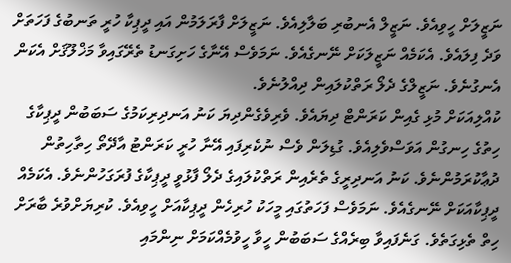ނަޒީލަށް ހީވިއެވެ. ނަޒީލް އެނބުރި ބަލާލިއެވެ. ނަޒީލަށް ފާރަލަމުން އައި ދީޕިކާ ހުރީ ތަނބުގެ ފަހަތަށް ވަދެ ފިލައެވެ. އެކަމެއް ނަޒީލަކަށް ނޭނގެއެވެ. ނަމަވެސް އޭނާގެ ހަށިގަނޑު ތެރޭގައިވާ މަޚްލޫޤަށް އެކަން އެނގުނެވެ. ނަޒީލްގެ ދެލޯ ރަތްކުލައިން ދިއްލުނެވެ.
ކުއްލިއަކަށް މުޅި ގެއިން ކަރަންޓް ދިޔައެވެ. ވެރިވެގެންދިޔަ ކަނު އަނދިރިކަމުގެ ސަބަބުން ދީޕިކާގެ ހިތުގެ ހިނގުން އަވަސްވެލިއެވެ. ގުޑިލަން ވެސް ނުކެރިފައި އޭނާ ހުރީ ކަރަންޓު އާދޭތޯ ހިތާހިތުން ދުޢާކުރަމުންނެވެ. ކަނު އަނދިރީގެ ތެރެއިން ރަތްކުލައިގެ ދެލޯ ފާޅުވީ ދީޕިކާގެ ފުރަގަހުންނެވެ. އެކަމެއް ދީޕިކާއަކަށް ނޭނގެއެވެ. ނަމަވެސް ފަހަތުގައި މީހަކު ހުރިހެން ދީޕިކާއަށް ހީވިއެވެ. ކުރިޔަށްވުރެ ބާރަށް ހިތް ތެޅިގަތެވެ. ގަނެފައިވާ ބިރެއްގެ ސަބަބުން ހީވާ ހީވުމެއްކަމަށް ނިންމައި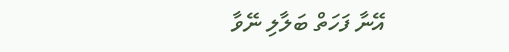އޭނާ ފަހަތް ބަލާލި ނޭވާ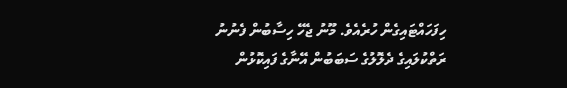ހިފަހައްޓައިގެން ހުރެއެވެ. މޫނު ޖެހޭ ހިސާބުން ފެނުނު ރަތްކުލައިގެ ދެލޮލުގެ ސަބަބުން އޭނާގެ ފައިކޮޅުން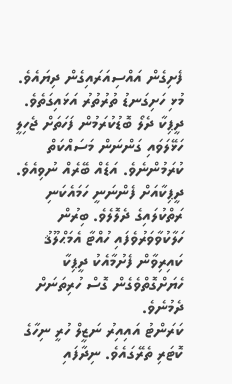ފެށިގެން އައްސިއަރައިގެން ދިޔައެވެ. މުޅި ހަށިގަނޑު ތުރުތުރު އަޅައިގަތެވެ. ދީޕިކާ ދެލޯ ބޮޑުކުރަމުން ފަހަތަށް ޖެހިލީ ހަޅޭލަވައި ގަންނަން މަސައްކަތް ކުރަމުންނެވެ. އަޑެއް ބޭރެއް ނުވިއެވެ. ދީޕިކާއަށް ފެންނަނީ ހަމައެކަނި ރަތްކުލައިގެ ދެލޮލެވެ. ބިރުން ހަލާކުވާވަރުވެފައި ހުއްޓާ އެމަޙްލޫޤު ކައިރިވާން ފެށުމާއެކު ދީޕިކާ ހެޔަށްގޮތްވެގެން ގޮސް ހުރިތަނަށް ދެމުނެވެ.
ކަރަންޓު އައިއިރު ނަޒީލް ހުރީ ނިހާގެ ކޮޓަރި ތެރޭގައެވެ. ނިދާފައި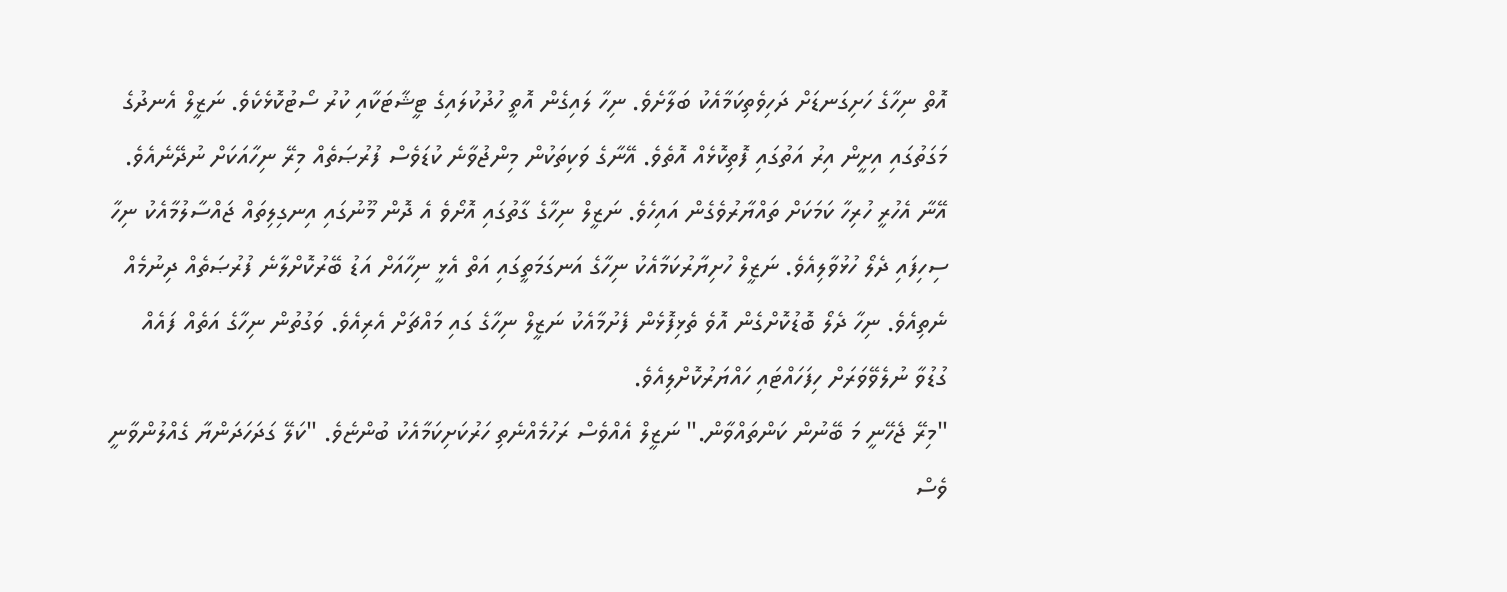އޮތް ނިހާގެ ހަށިގަނޑަށް ދަހިވެތިކަމާއެކު ބަލާށެވެ. ނިހާ ލައިގެން އޮތީ ހުދުކުލައިގެ ޓީޝާޓަކާއި ކުރު ސޯޓުކޮޅެކެވެ. ނަޒީލް އެނދުގެ މަގަތުގައި އިށީން އިރު އަތުގައި ފޮތިކޮޅެއް އޮތެވެ. އޭނާގެ ވަކިތަކުން މިންޖުވާނެ ކުޑަވެސް ފުރުޞަތެއް މިރޭ ނިހާއަކަށް ނުދޭނެއެވެ. އޭނާ އެހުރީ ހުރިހާ ކަމަކަށް ތައްޔާރުވެގެން އައިހެވެ. ނަޒީލް ނިހާގެ ގާތުގައި އޮށޯވެ އެ ދޮން މޫނުގައި އިނގިލިތައް ޖައްސާލުމާއެކު ނިހާ ސިހިފައި ދެލޯ ހުޅުވާލިއެވެ. ނަޒީލް ހުށިޔާރުކަމާއެކު ނިހާގެ އަނގަމަތީގައި އަތް އެޅީ ނިހާއަށް އަޑު ބޭރުކޮށްލާނެ ފުރުޞަތެއް ދިނުމެއް ނެތިއެވެ. ނިހާ ދެލޯ ބޮޑުކޮށްގެން އޮވެ ތެޅިފޮޅެން ފެށުމާއެކު ނަޒީލް ނިހާގެ ގައި މައްޗަށް އެރިއެވެ. ވަގުތުން ނިހާގެ އަތެއް ފައެއް ގުޑުވާ ނުލެވޭވަރަށް ހިފަހައްޓައި ހައްޔަރުކޮށްލިއެވެ.
"މިރޭ ޖެހޭނީ މަ ބޭނުން ކަންތައްވާން." ނަޒީލް އެއްވެސް ރަހުމެއްނެތި ހަރުކަށިކަމާއެކު ބުންޏެވެ. "ކަލޭ ގަދަހަދަންޔާ ގެއްލުންވާނީ ވެސް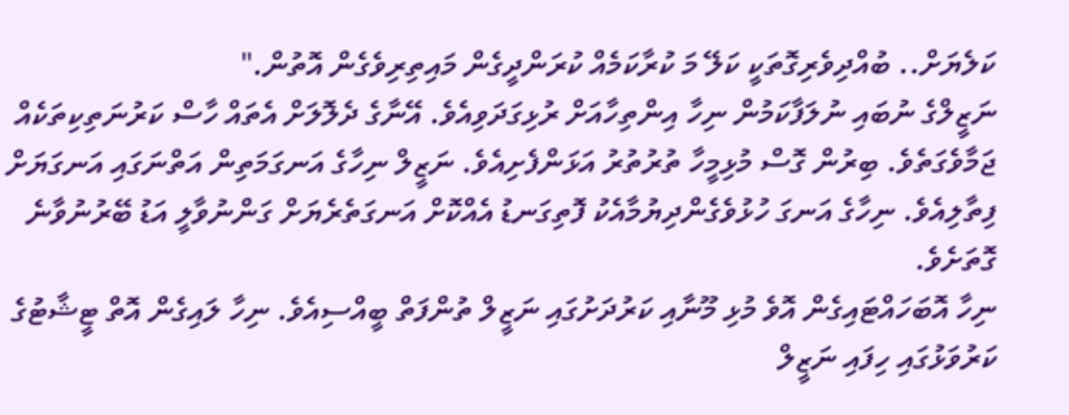ކަލެޔަށް.. ބުއްދިވެރިގޮތަކީ ކަލޭ މަ ކުރާކަމެއް ކުރަންދީގެން މައިތިރިވެގެން އޮތުން."
ނަޒީލްގެ ނުބައި ނުލަފާކަމުން ނިހާ އިންތިހާއަށް ރުޅިގަދަވިއެވެ. އޭނާގެ ދެލޮލަށް އެތައް ހާސް ކަރުނަތިކިތަކެއް ޖަމާވެގަތެވެ. ބިރުން ގޮސް މުޅިމީހާ ތުރުތުރު އަޅަންފެށިއެވެ. ނަޒީލް ނިހާގެ އަނގަމަތިން އަތްނަގައި އަނގަޔަށް ފިތާލިއެވެ. ނިހާގެ އަނގަ ހުޅުވެގެންދިޔުމާއެކު ފޮތިގަނޑު އެއްކޮށް އަނގަތެރެޔަށް ގަންނުވާލީ އަޑު ބޭރުނުވާނެ ގޮތަށެވެ.
ނިހާ އޮބަހައްޓައިގެން އޮވެ މުޅި މޫނާއި ކަރުދަށުގައި ނަޒީލް ތުންފަތް ބީއްސިއެވެ. ނިހާ ލައިގެން އޮތް ޓީޝާޓުގެ ކަރުވަޅުގައި ހިފައި ނަޒީލް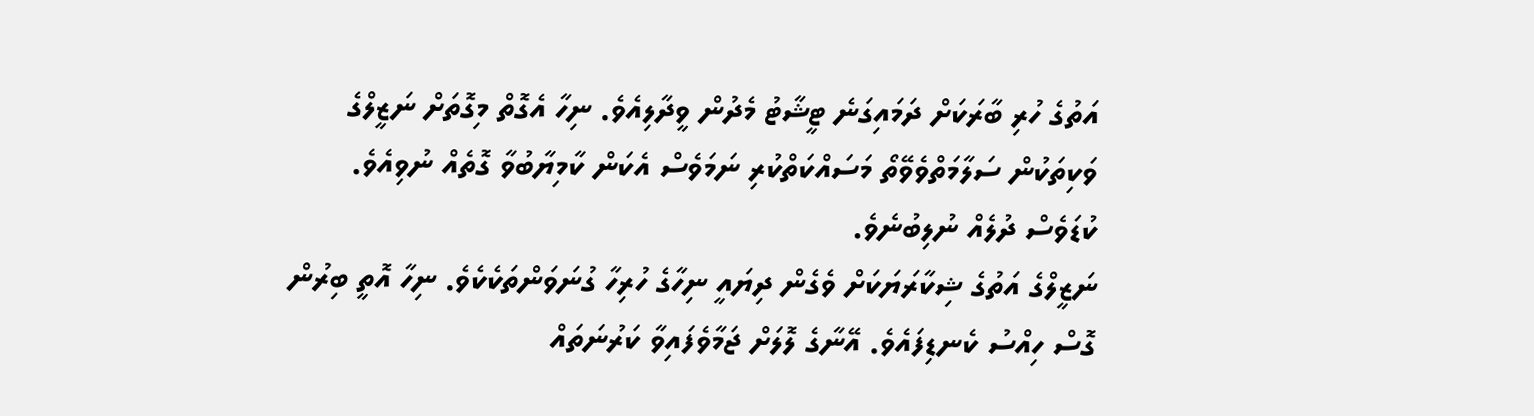އަތުގެ ހުރި ބާރަކަށް ދަމައިގަނެ ޓީޝާޓު މެދުން ވީދާލިއެވެ. ނިހާ އެގޮތް މިގޮތަށް ނަޒީލްގެ ވަކިތަކުން ސަލާމަތްވެވޭތޯ މަސައްކަތްކުރި ނަމަވެސް އެކަން ކާމިޔާބުވާ ގޮތެއް ނުވިއެވެ. ކުޑަވެސް ދުލެއް ނުލިބުނެވެ.
ނަޒީލްގެ އަތުގެ ޝިކާރަޔަކަށް ވެގެން ދިޔައީ ނިހާގެ ހުރިހާ ގުނަވަންތަކެކެވެ. ނިހާ އޮތީ ބިރުން ގޮސް ހިއްސު ކެނޑިފައެވެ. އޭނާގެ ލޮލަށް ޖަމާވެފައިވާ ކަރުނަތައް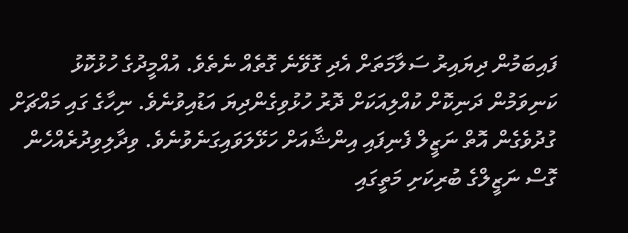ފައިބަމުން ދިޔައިރު ސަލާމަތަށް އެދި ގޮވޭނެ ގޮތެއް ނެތެވެ. އުއްމީދުގެ ހުޅުކޮޅު ކަނިވަމުން ދަނިކޮށް ކުއްލިއަކަށް ދޮރު ހުޅުވިގެންދިޔަ އަޑުއިވުނެވެ. ނިހާގެ ގައި މައްޗަށް ގުދުވެގެން އޮތް ނަޒީލް ފެނިފައި އިންޝާއަށް ހަޅޭލަވައިގަނެވުނެވެ. ވިދާލިވިދުރެއްހެން ގޮސް ނަޒީލްގެ ބުރިކަށި މަތީގައި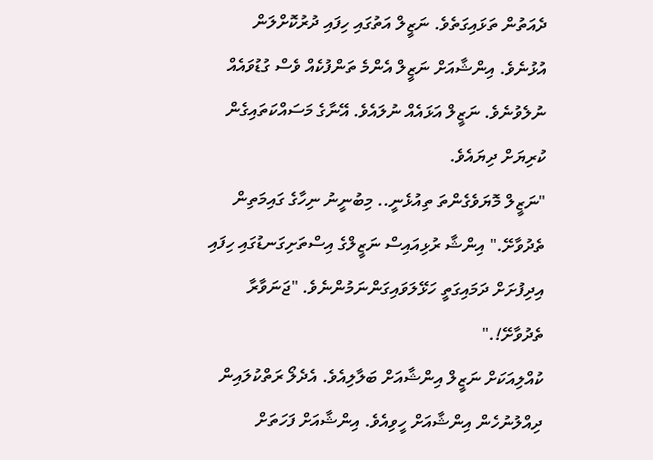ދެއަތުން ތަޅައިގަތެވެ. ނަޒީލް އަތުގައި ހިފައި ދުރުކޮށްލަން އުޅުނެވެ. އިންޝާއަށް ނަޒީލް އެންމެ ތަންފުކެއް ވެސް ގުޑުވައެއް ނުލެވުނެވެ. ނަޒީލް އަޅައެއް ނުލައެވެ. އޭނާގެ މަސައްކަތައިގެން ކުރިޔަށް ދިޔައެވެ.
"ނަޒީލް މޮޔަވެގެންތަ ތިއުޅެނީ.. މިބުނީނު ނިހާގެ ގައިމަތިން ތެދުވާށޭ." އިންޝާ ރުޅިއައިސް ނަޒީލްގެ އިސްތަށިގަނޑުގައި ހިފައި އިދިފުށަށް ދަމައިގަތީ ހަޅޭލަވައިގަންނަމުންނެވެ. "ޖަނަވާރާ ތެދުވާށޭ!."
ކުއްލިއަކަށް ނަޒީލް އިންޝާއަށް ބަލާލިއެވެ. އެދެލޯ ރަތްކުލައިން ދިއްލުނުހެން އިންޝާއަށް ހީވިއެވެ. އިންޝާއަށް ފަހަތަށް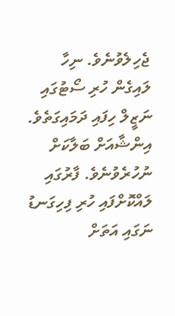ޖެހިލެވުނެވެ. ނިހާ ލައިގެން ހުރި ސޯޓުގައި ނަޒީލް ހިފައި ދަމައިގަތެވެ. އިންޝާއަށް ބަލާކަށް ނުހުރެވުނެވެ. ފާރުގައި ލައްކޮށްފައި ހުރި ފިހިގަނޑު ނަގައި އަތަށް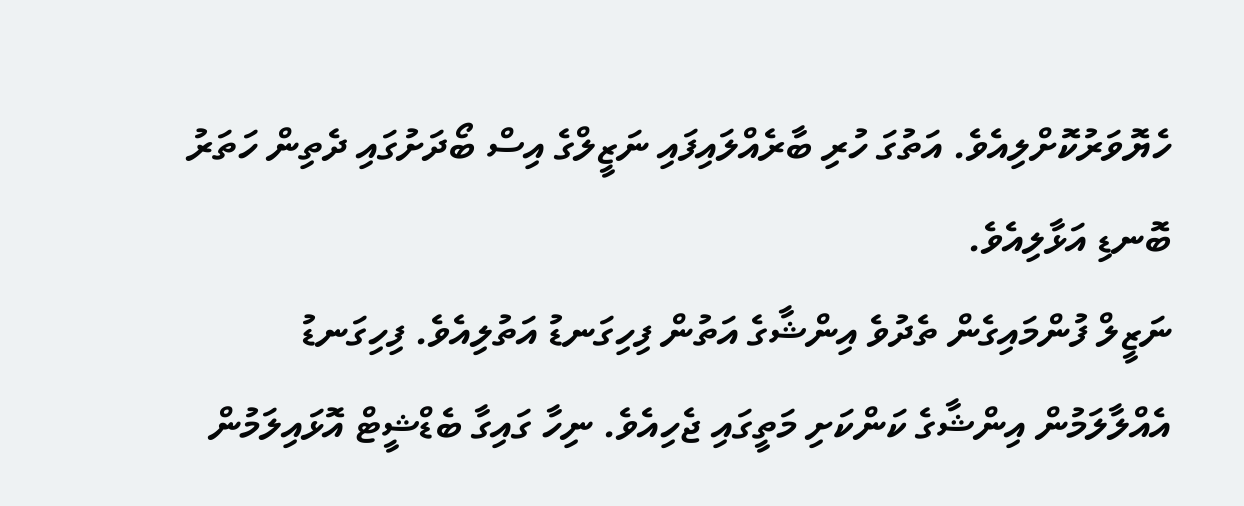ހެޔޮވަރުކޮށްލިއެވެ. އަތުގަ ހުރި ބާރެއްލައިފައި ނަޒީލްގެ އިސް ބޯދަށުގައި ދެތިން ހަތަރު ބޮނޑި އަޅާލިއެވެ.
ނަޒީލް ފުންމައިގެން ތެދުވެ އިންޝާގެ އަތުން ފިހިގަނޑު އަތުލިއެވެ. ފިހިގަނޑު އެއްލާލަމުން އިންޝާގެ ކަންކަށި މަތީގައި ޖެހިއެވެ. ނިހާ ގައިގާ ބެޑްޝީޓް އޮޅައިލަމުން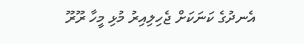އެނދުގެ ކަނަކަށް ޖެހިލިއިރު މުޅި މީހާ ރޫރޫ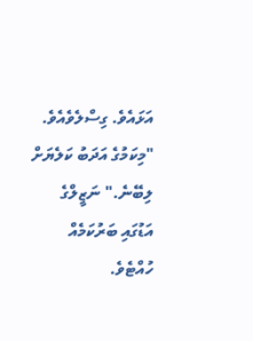އަޅައެވެ. ގިސްލެވެއެވެ.
"މިކަމުގެ އަދަބު ކަލެޔަށް ލިބޭނެ." ނަޒީލްގެ އަޑުގައި ބަރުކަމެއް ހުއްޓެވެ.